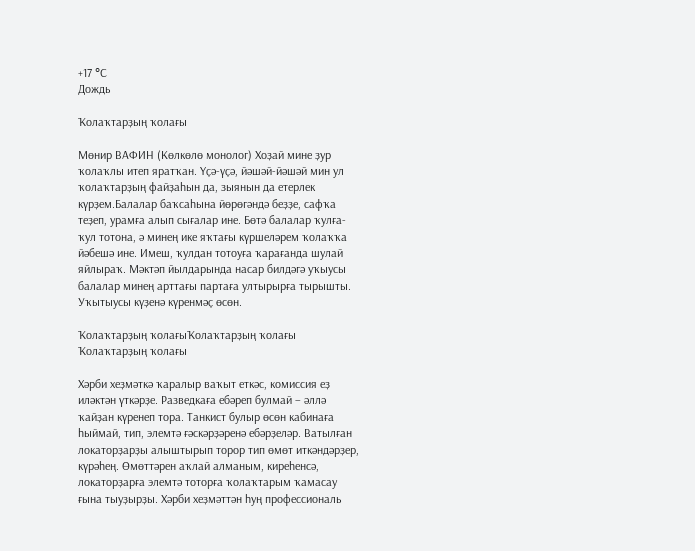+17 °С
Дождь

Ҡолаҡтарҙың ҡолағы

Мөнир ВАФИН (Көлкөлө монолог) Хоҙай мине ҙур ҡолаҡлы итеп яратҡан. Үҫә-үҫә, йәшәй-йәшәй мин ул ҡолаҡтарҙың файҙаһын да, зыянын да етерлек күрҙем.Балалар баҡсаһына йөрөгәндә беҙҙе, сафҡа теҙеп, урамға алып сығалар ине. Бөтә балалар ҡулға-ҡул тотона, ә минең ике яҡтағы күршеләрем ҡолаҡҡа йәбешә ине. Имеш, ҡулдан тотоуға ҡарағанда шулай яйлыраҡ. Мәктәп йылдарында насар билдәгә уҡыусы балалар минең арттағы партаға ултырырға тырышты. Уҡытыусы күҙенә күренмәҫ өсөн.

Ҡолаҡтарҙың ҡолағыҠолаҡтарҙың ҡолағы
Ҡолаҡтарҙың ҡолағы

Хәрби хеҙмәткә ҡаралыр ваҡыт еткәс, комиссия еҙ иләктән үткәрҙе. Разведкаға ебәреп булмай – әллә ҡайҙан күренеп тора. Танкист булыр өсөн кабинаға һыймай, тип, элемтә ғәскәрҙәренә ебәрҙеләр. Ватылған локаторҙарҙы алыштырып торор тип өмөт иткәндәрҙер, күрәһең. Өмөттәрен аҡлай алманым, киреһенсә, локаторҙарға элемтә тоторға ҡолаҡтарым ҡамасау ғына тыуҙырҙы. Хәрби хеҙмәттән һуң профессиональ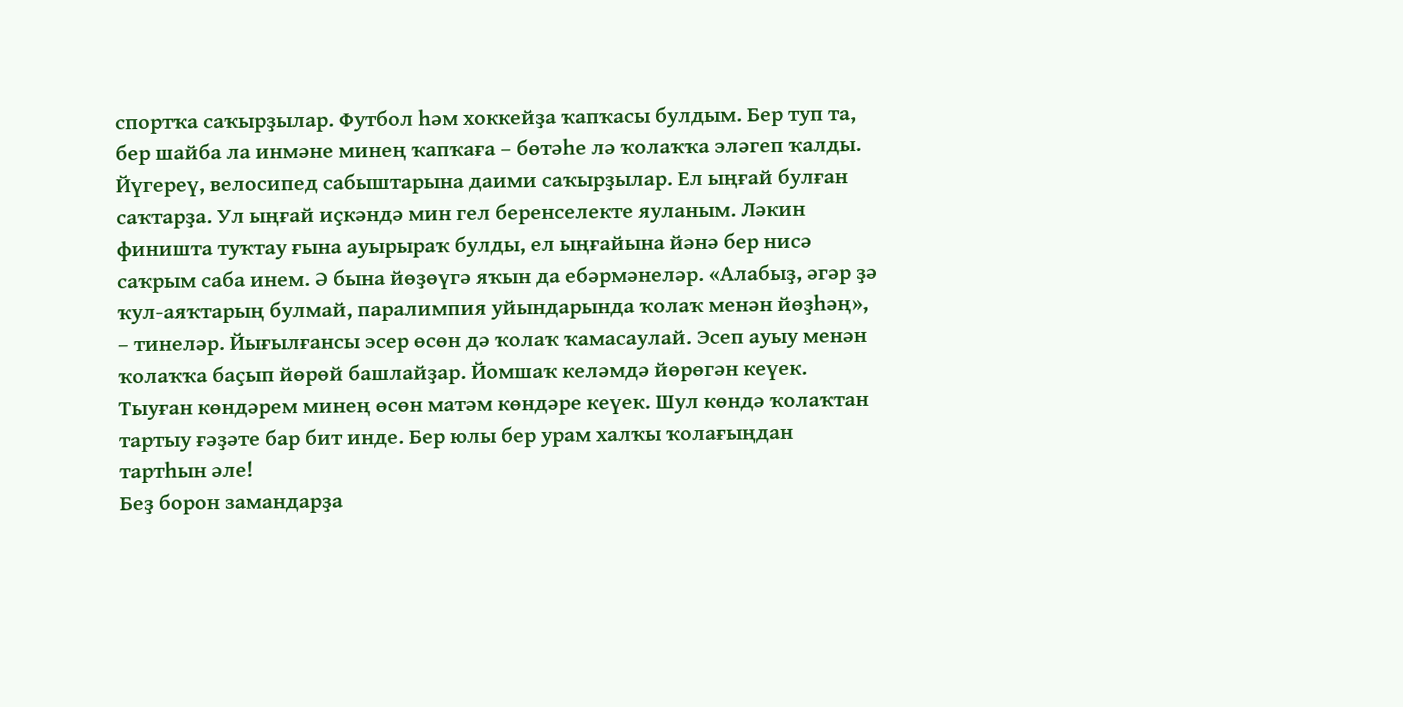спортҡа саҡырҙылар. Футбол һәм хоккейҙа ҡапҡасы булдым. Бер туп та, бер шайба ла инмәне минең ҡапҡаға – бөтәһе лә ҡолаҡҡа эләгеп ҡалды. Йүгереү, велосипед сабыштарына даими саҡырҙылар. Ел ыңғай булған саҡтарҙа. Ул ыңғай иҫкәндә мин гел беренселекте яуланым. Ләкин финишта туҡтау ғына ауырыраҡ булды, ел ыңғайына йәнә бер нисә саҡрым саба инем. Ә бына йөҙөүгә яҡын да ебәрмәнеләр. «Алабыҙ, әгәр ҙә ҡул-аяҡтарың булмай, паралимпия уйындарында ҡолаҡ менән йөҙһәң», – тинеләр. Йығылғансы эсер өсөн дә ҡолаҡ ҡамасаулай. Эсеп ауыу менән ҡолаҡҡа баҫып йөрөй башлайҙар. Йомшаҡ келәмдә йөрөгән кеүек. Тыуған көндәрем минең өсөн матәм көндәре кеүек. Шул көндә ҡолаҡтан тартыу ғәҙәте бар бит инде. Бер юлы бер урам халҡы ҡолағыңдан тартһын әле!
Беҙ борон замандарҙа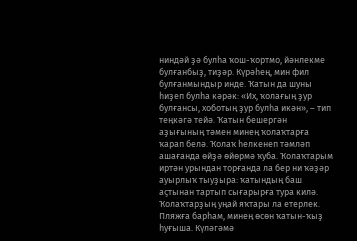ниндәй ҙә булһа ҡош-ҡортмо, йәнлекме булғанбыҙ, тиҙәр. Күрәһең, мин фил булғанмындыр инде. Ҡатын да шуны һиҙеп булһа кәрәк: «Их, ҡолағың ҙур булғансы, хоботың ҙур булһа икән», – тип теңкәгә тейә. Ҡатын бешергән аҙығының тәмен минең ҡолаҡтарға ҡарап белә. Ҡолаҡ һелкенеп тәмләп ашағанда өйҙә өйөрмә ҡуба. Ҡолаҡтарым иртән урындан торғанда ла бер ни ҡәҙәр ауырлыҡ тыуҙыра: ҡатындың баш аҫтынан тартып сығарырға тура килә.
Ҡолаҡтарҙың уңай яҡтары ла етерлек. Пляжға барһам, минең өсөн ҡатын-ҡыҙ һуғыша. Күләгәмә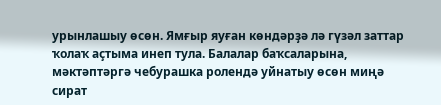урынлашыу өсөн. Ямғыр яуған көндәрҙә лә гүзәл заттар ҡолаҡ аҫтыма инеп тула. Балалар баҡсаларына, мәктәптәргә чебурашка ролендә уйнатыу өсөн миңә сират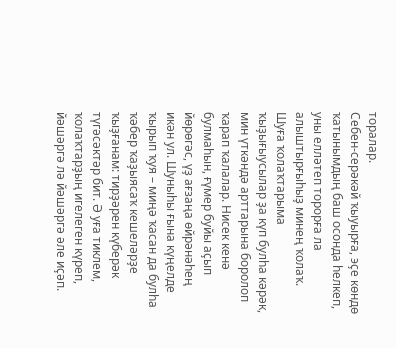торалар.
Себен-серәкәй ҡыуырға, эҫе көндө ҡатынымдың баш осонда һелкеп, уны елләтеп торорға ла алыштырғыһыҙ минең ҡолаҡ. Шуға ҡолаҡтарыма ҡыҙығыусылар ҙа күп булһа кәрәк, мин үткәндә арттарына боролоп ҡарап ҡалалар. Нисек кенә булмаһын, ғүмер буйы аҫып йөрөгәс, үҙ ағзаңа өйрәнәһең икән ул. Шуныһы ғына күңелде ҡырып ҡуя – миңә ҡасан да булһа ҡәбер ҡаҙыясаҡ кешеләрҙе ҡыҙғанам: тирҙәрен күберәк түгәсәктәр бит. Ә уға тиклем, ҡолаҡтарҙың игелеген күреп, йәшәргә лә йәшәргә әле иҫәп.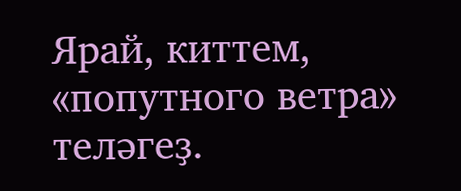Ярай, киттем, «попутного ветра» теләгеҙ.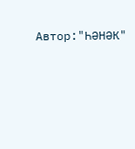Автор:"ҺӘНӘК"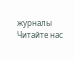журналы
Читайте нас